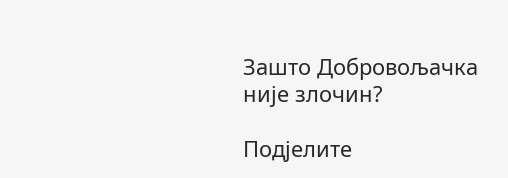Зашто Добровољачка није злочин?

Подјелите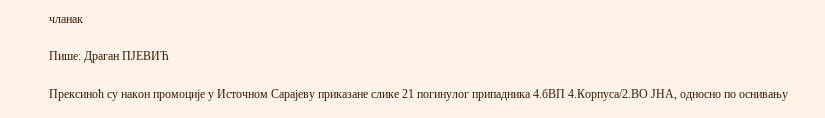чланак

Пише: Драган ПЈЕВИЋ

Прексиноћ су након промоције у Источном Сарајеву приказане слике 21 погинулог припадника 4.бВП 4.Корпуса/2.ВО ЈНА, односно по оснивању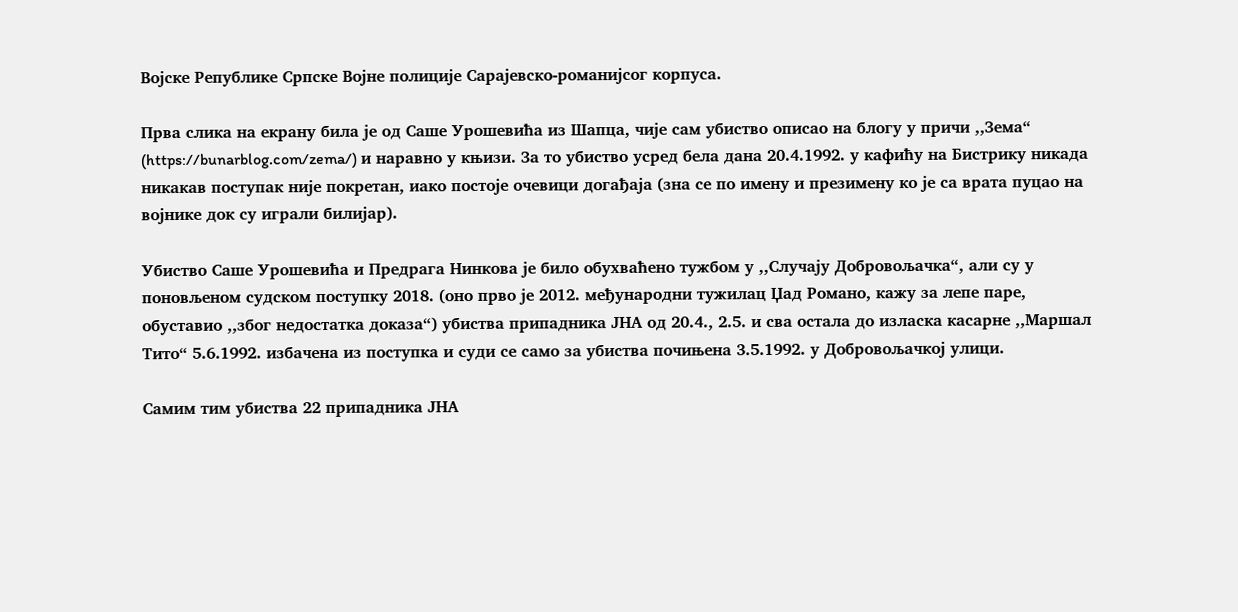Војске Републике Српске Војне полиције Сарајевско-романијсог корпуса.

Прва слика на екрану била је од Саше Урошевића из Шапца, чије сам убиство описао на блогу у причи ,,Зема“ (https://bunarblog.com/zema/) и наравно у књизи. За то убиство усред бела дана 20.4.1992. у кафићу на Бистрику никада никакав поступак није покретан, иако постоје очевици догађаја (зна се по имену и презимену ко је са врата пуцао на војнике док су играли билијар).

Убиство Саше Урошевића и Предрага Нинкова је било обухваћено тужбом у ,,Случају Добровољачка“, али су у поновљеном судском поступку 2018. (оно прво је 2012. међународни тужилац Џад Романо, кажу за лепе паре, обуставио ,,због недостатка доказа“) убиства припадника ЈНА од 20.4., 2.5. и сва остала до изласка касарне ,,Маршал Тито“ 5.6.1992. избачена из поступка и суди се само за убиства почињена 3.5.1992. у Добровољачкој улици.

Самим тим убиства 22 припадника ЈНА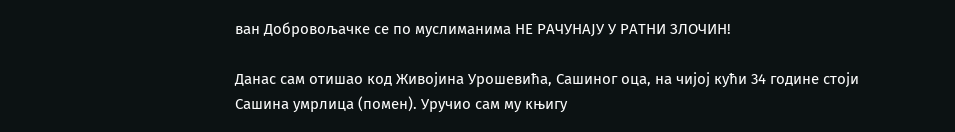ван Добровољачке се по муслиманима НЕ РАЧУНАЈУ У РАТНИ ЗЛОЧИН!

Данас сам отишао код Живојина Урошевића, Сашиног оца, на чијој кући 34 године стоји Сашина умрлица (помен). Уручио сам му књигу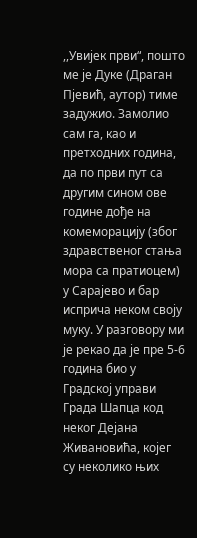,,Увијек први“, пошто ме је Дуке (Драган Пјевић, аутор) тиме задужио. Замолио сам га, као и претходних година, да по први пут са другим сином ове године дође на комеморацију (због здравственог стања мора са пратиоцем) у Сарајево и бар исприча неком своју муку. У разговору ми је рекао да је пре 5-6 година био у Градској управи Града Шапца код неког Дејана Живановића, којег су неколико њих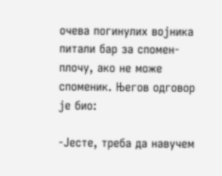очева погинулих војника питали бар за спомен-плочу, ако не може споменик. Његов одговор је био:

-Јесте, треба да навучем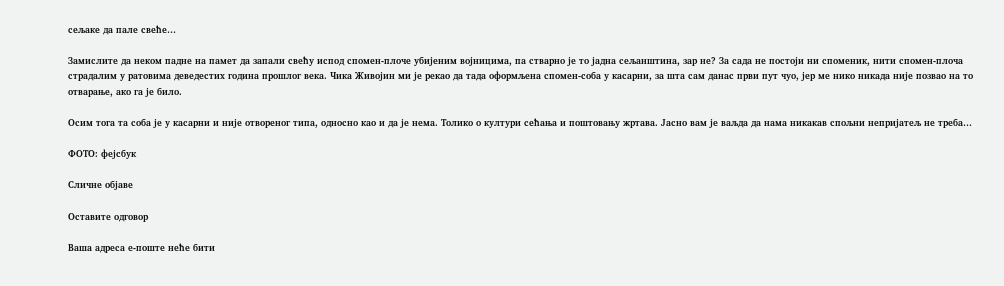сељаке да пале свеће…

Замислите да неком падне на памет да запали свећу испод спомен-плоче убијеним војницима, па стварно је то јадна сељанштина, зар не? За сада не постоји ни споменик, нити спомен-плоча страдалим у ратовима деведестих година прошлог века. Чика Живојин ми је рекао да тада оформљена спомен-соба у касарни, за шта сам данас први пут чуо, јер ме нико никада није позвао на то отварање, ако га је било.

Осим тога та соба је у касарни и није отвореног типа, односно као и да је нема. Толико о култури сећања и поштовању жртава. Јасно вам је ваљда да нама никакав спољни непријатељ не треба…

ФОТО: фејсбук

Сличне објаве

Оставите одговор

Ваша адреса е-поште неће бити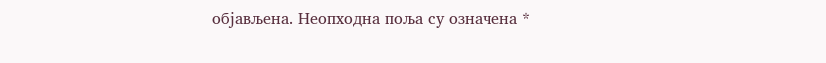објављена. Неопходна поља су означена *